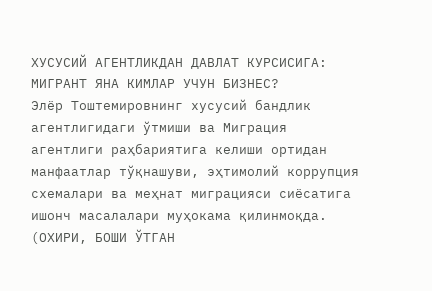ХУСУСИЙ АГЕНТЛИКДАН ДАВЛАТ КУРСИСИГА: МИГРАНТ ЯНА КИМЛАР УЧУН БИЗНЕС?
Элёр Тоштемировнинг хусусий бандлик агентлигидаги ўтмиши ва Миграция агентлиги раҳбариятига келиши ортидан манфаатлар тўқнашуви, эҳтимолий коррупция схемалари ва меҳнат миграцияси сиёсатига ишонч масалалари муҳокама қилинмоқда.
(ОХИРИ, БОШИ ЎТГАН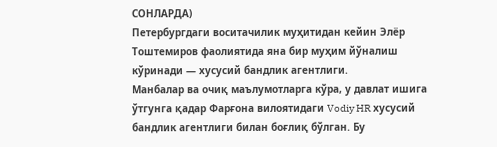СОНЛАРДА)
Петербургдаги воситачилик муҳитидан кейин Элёр Тоштемиров фаолиятида яна бир муҳим йўналиш кўринади — хусусий бандлик агентлиги.
Манбалар ва очиқ маълумотларга кўра, у давлат ишига ўтгунга қадар Фарғона вилоятидаги Vodiy HR хусусий бандлик агентлиги билан боғлиқ бўлган. Бу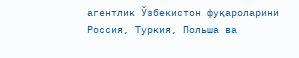агентлик Ўзбекистон фуқароларини Россия, Туркия, Польша ва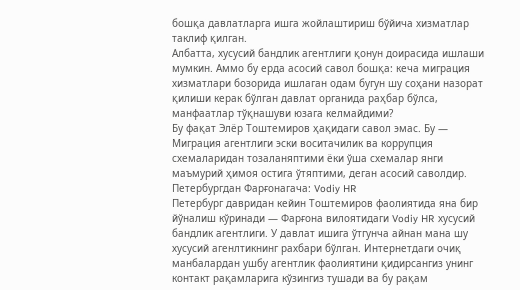бошқа давлатларга ишга жойлаштириш бўйича хизматлар таклиф қилган.
Албатта, хусусий бандлик агентлиги қонун доирасида ишлаши мумкин. Аммо бу ерда асосий савол бошқа: кеча миграция хизматлари бозорида ишлаган одам бугун шу соҳани назорат қилиши керак бўлган давлат органида раҳбар бўлса, манфаатлар тўқнашуви юзага келмайдими?
Бу фақат Элёр Тоштемиров ҳақидаги савол эмас. Бу — Миграция агентлиги эски воситачилик ва коррупция схемаларидан тозаланяптими ёки ўша схемалар янги маъмурий ҳимоя остига ўтяптими, деган асосий саволдир.
Петербургдан Фарғонагача: Vodiy HR
Петербург давридан кейин Тоштемиров фаолиятида яна бир йўналиш кўринади — Фарғона вилоятидаги Vodiy HR хусусий бандлик агентлиги. У давлат ишига ўтгунча айнан мана шу хусусий агенлтикнинг рахбари бўлган. Интернетдаги очиқ манбалардан ушбу агентлик фаолиятини қидирсангиз унинг контакт рақамларига кўзингиз тушади ва бу рақам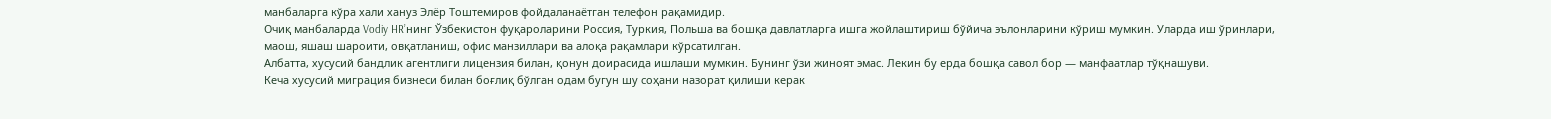манбаларга кўра хали хануз Элёр Тоштемиров фойдаланаётган телефон рақамидир.
Очиқ манбаларда Vodiy HR’нинг Ўзбекистон фуқароларини Россия, Туркия, Польша ва бошқа давлатларга ишга жойлаштириш бўйича эълонларини кўриш мумкин. Уларда иш ўринлари, маош, яшаш шароити, овқатланиш, офис манзиллари ва алоқа рақамлари кўрсатилган.
Албатта, хусусий бандлик агентлиги лицензия билан, қонун доирасида ишлаши мумкин. Бунинг ўзи жиноят эмас. Лекин бу ерда бошқа савол бор — манфаатлар тўқнашуви.
Кеча хусусий миграция бизнеси билан боғлиқ бўлган одам бугун шу соҳани назорат қилиши керак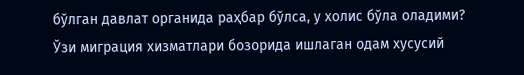бўлган давлат органида раҳбар бўлса, у холис бўла оладими?
Ўзи миграция хизматлари бозорида ишлаган одам хусусий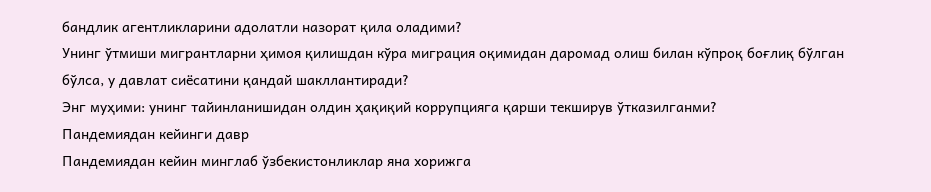бандлик агентликларини адолатли назорат қила оладими?
Унинг ўтмиши мигрантларни ҳимоя қилишдан кўра миграция оқимидан даромад олиш билан кўпроқ боғлиқ бўлган бўлса, у давлат сиёсатини қандай шакллантиради?
Энг муҳими: унинг тайинланишидан олдин ҳақиқий коррупцияга қарши текширув ўтказилганми?
Пандемиядан кейинги давр
Пандемиядан кейин минглаб ўзбекистонликлар яна хорижга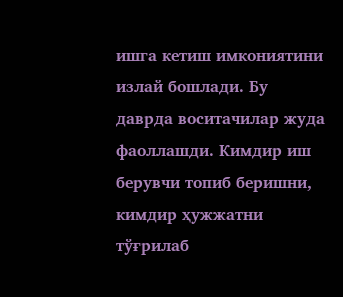ишга кетиш имкониятини излай бошлади. Бу даврда воситачилар жуда фаоллашди. Кимдир иш берувчи топиб беришни, кимдир ҳужжатни тўғрилаб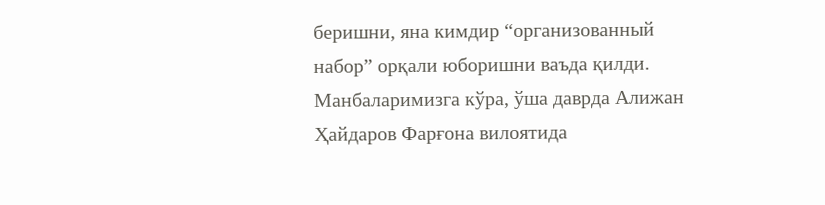беришни, яна кимдир “организованный набор” орқали юборишни ваъда қилди.
Манбаларимизга кўра, ўша даврда Алижан Ҳайдаров Фарғона вилоятида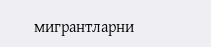мигрантларни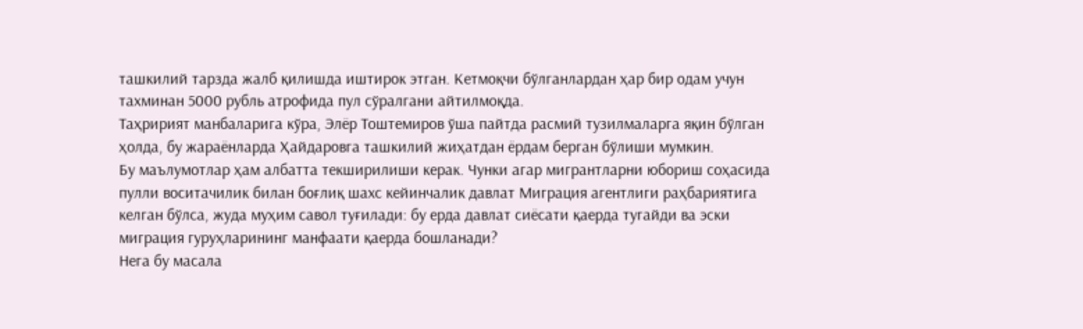ташкилий тарзда жалб қилишда иштирок этган. Кетмоқчи бўлганлардан ҳар бир одам учун тахминан 5000 рубль атрофида пул сўралгани айтилмоқда.
Таҳририят манбаларига кўра, Элёр Тоштемиров ўша пайтда расмий тузилмаларга яқин бўлган ҳолда, бу жараёнларда Ҳайдаровга ташкилий жиҳатдан ёрдам берган бўлиши мумкин.
Бу маълумотлар ҳам албатта текширилиши керак. Чунки агар мигрантларни юбориш соҳасида пулли воситачилик билан боғлиқ шахс кейинчалик давлат Миграция агентлиги раҳбариятига келган бўлса, жуда муҳим савол туғилади: бу ерда давлат сиёсати қаерда тугайди ва эски миграция гуруҳларининг манфаати қаерда бошланади?
Нега бу масала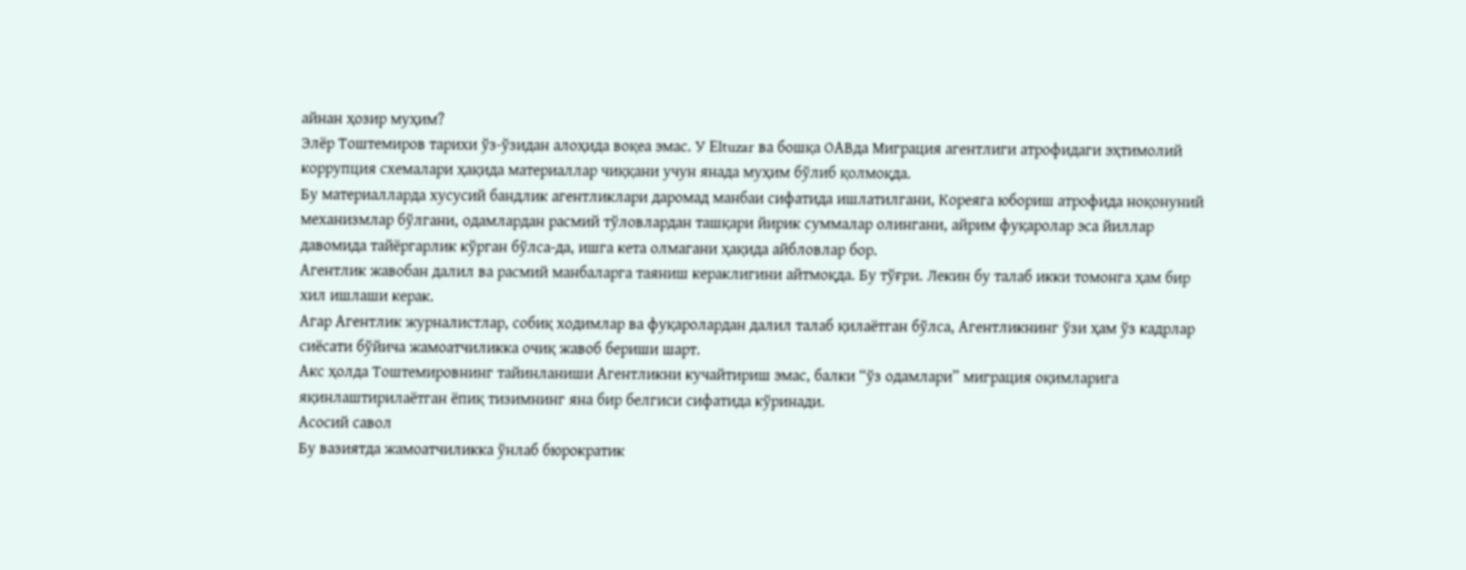айнан ҳозир муҳим?
Элёр Тоштемиров тарихи ўз-ўзидан алоҳида воқеа эмас. У Eltuzar ва бошқа ОАВда Миграция агентлиги атрофидаги эҳтимолий коррупция схемалари ҳақида материаллар чиққани учун янада муҳим бўлиб қолмоқда.
Бу материалларда хусусий бандлик агентликлари даромад манбаи сифатида ишлатилгани, Кореяга юбориш атрофида ноқонуний механизмлар бўлгани, одамлардан расмий тўловлардан ташқари йирик суммалар олингани, айрим фуқаролар эса йиллар давомида тайёргарлик кўрган бўлса-да, ишга кета олмагани ҳақида айбловлар бор.
Агентлик жавобан далил ва расмий манбаларга таяниш кераклигини айтмоқда. Бу тўғри. Лекин бу талаб икки томонга ҳам бир хил ишлаши керак.
Агар Агентлик журналистлар, собиқ ходимлар ва фуқаролардан далил талаб қилаётган бўлса, Агентликнинг ўзи ҳам ўз кадрлар сиёсати бўйича жамоатчиликка очиқ жавоб бериши шарт.
Акс ҳолда Тоштемировнинг тайинланиши Агентликни кучайтириш эмас, балки “ўз одамлари” миграция оқимларига яқинлаштирилаётган ёпиқ тизимнинг яна бир белгиси сифатида кўринади.
Асосий савол
Бу вазиятда жамоатчиликка ўнлаб бюрократик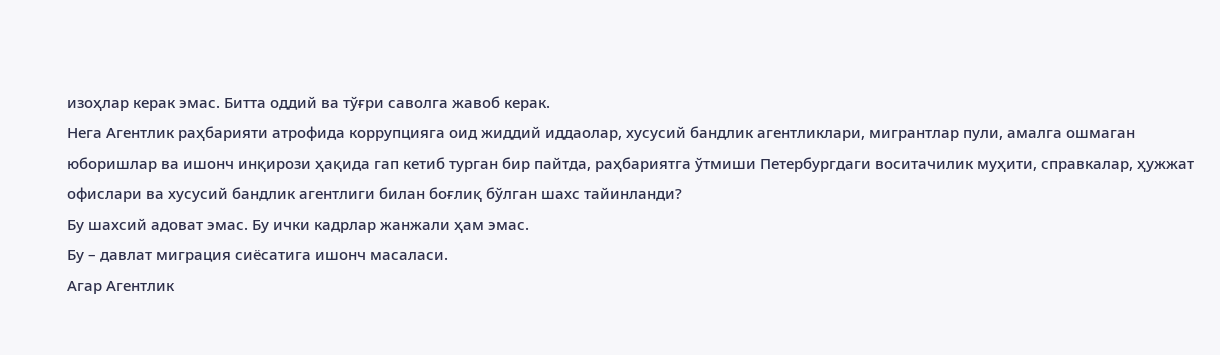изоҳлар керак эмас. Битта оддий ва тўғри саволга жавоб керак.
Нега Агентлик раҳбарияти атрофида коррупцияга оид жиддий иддаолар, хусусий бандлик агентликлари, мигрантлар пули, амалга ошмаган юборишлар ва ишонч инқирози ҳақида гап кетиб турган бир пайтда, раҳбариятга ўтмиши Петербургдаги воситачилик муҳити, справкалар, ҳужжат офислари ва хусусий бандлик агентлиги билан боғлиқ бўлган шахс тайинланди?
Бу шахсий адоват эмас. Бу ички кадрлар жанжали ҳам эмас.
Бу – давлат миграция сиёсатига ишонч масаласи.
Агар Агентлик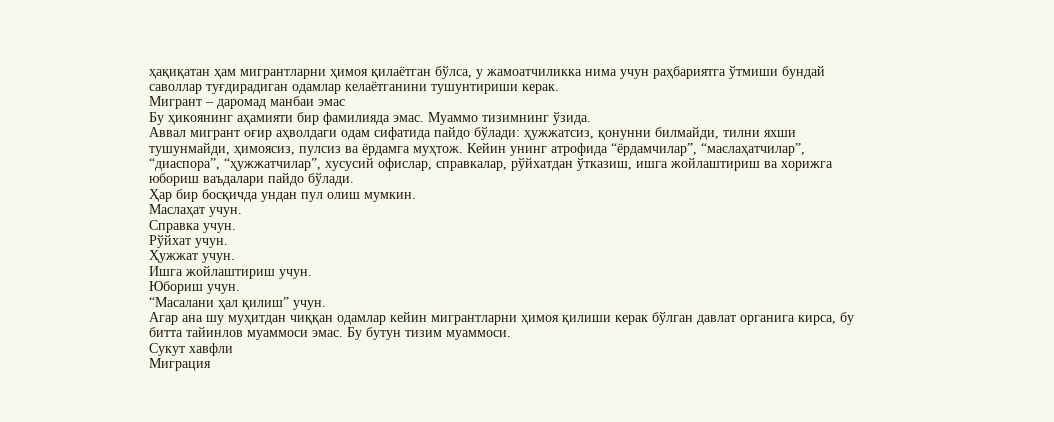ҳақиқатан ҳам мигрантларни ҳимоя қилаётган бўлса, у жамоатчиликка нима учун раҳбариятга ўтмиши бундай саволлар туғдирадиган одамлар келаётганини тушунтириши керак.
Мигрант – даромад манбаи эмас
Бу ҳикоянинг аҳамияти бир фамилияда эмас. Муаммо тизимнинг ўзида.
Аввал мигрант оғир аҳволдаги одам сифатида пайдо бўлади: ҳужжатсиз, қонунни билмайди, тилни яхши тушунмайди, ҳимоясиз, пулсиз ва ёрдамга муҳтож. Кейин унинг атрофида “ёрдамчилар”, “маслаҳатчилар”, “диаспора”, “ҳужжатчилар”, хусусий офислар, справкалар, рўйхатдан ўтказиш, ишга жойлаштириш ва хорижга юбориш ваъдалари пайдо бўлади.
Ҳар бир босқичда ундан пул олиш мумкин.
Маслаҳат учун.
Справка учун.
Рўйхат учун.
Ҳужжат учун.
Ишга жойлаштириш учун.
Юбориш учун.
“Масалани ҳал қилиш” учун.
Агар ана шу муҳитдан чиққан одамлар кейин мигрантларни ҳимоя қилиши керак бўлган давлат органига кирса, бу битта тайинлов муаммоси эмас. Бу бутун тизим муаммоси.
Сукут хавфли
Миграция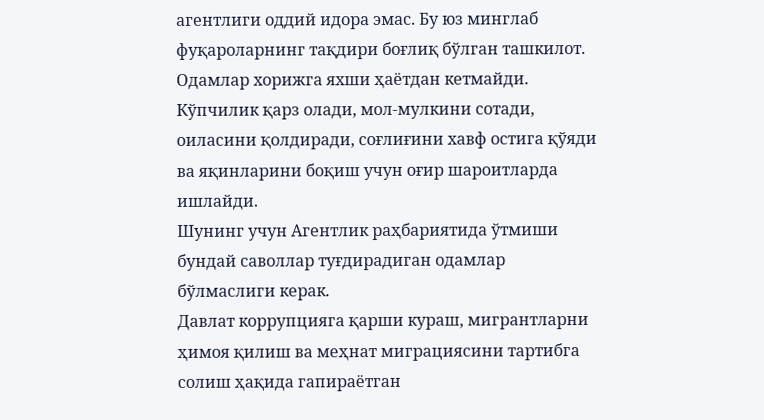агентлиги оддий идора эмас. Бу юз минглаб фуқароларнинг тақдири боғлиқ бўлган ташкилот. Одамлар хорижга яхши ҳаётдан кетмайди. Кўпчилик қарз олади, мол-мулкини сотади, оиласини қолдиради, соғлиғини хавф остига қўяди ва яқинларини боқиш учун оғир шароитларда ишлайди.
Шунинг учун Агентлик раҳбариятида ўтмиши бундай саволлар туғдирадиган одамлар бўлмаслиги керак.
Давлат коррупцияга қарши кураш, мигрантларни ҳимоя қилиш ва меҳнат миграциясини тартибга солиш ҳақида гапираётган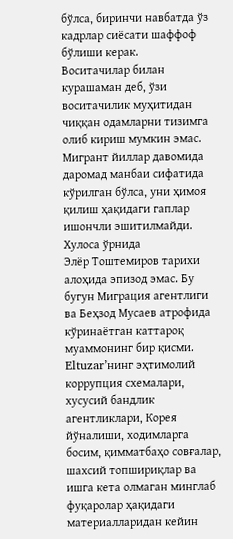бўлса, биринчи навбатда ўз кадрлар сиёсати шаффоф бўлиши керак.
Воситачилар билан курашаман деб, ўзи воситачилик муҳитидан чиққан одамларни тизимга олиб кириш мумкин эмас.
Мигрант йиллар давомида даромад манбаи сифатида кўрилган бўлса, уни ҳимоя қилиш ҳақидаги гаплар ишончли эшитилмайди.
Хулоса ўрнида
Элёр Тоштемиров тарихи алоҳида эпизод эмас. Бу бугун Миграция агентлиги ва Беҳзод Мусаев атрофида кўринаётган каттароқ муаммонинг бир қисми.
Eltuzar’нинг эҳтимолий коррупция схемалари, хусусий бандлик агентликлари, Корея йўналиши, ходимларга босим, қимматбаҳо совғалар, шахсий топшириқлар ва ишга кета олмаган минглаб фуқаролар ҳақидаги материалларидан кейин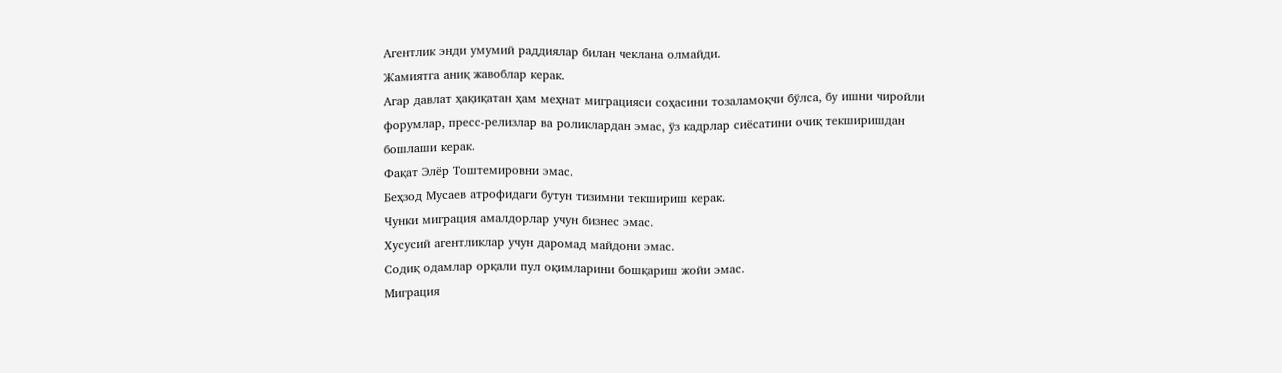Агентлик энди умумий раддиялар билан чеклана олмайди.
Жамиятга аниқ жавоблар керак.
Агар давлат ҳақиқатан ҳам меҳнат миграцияси соҳасини тозаламоқчи бўлса, бу ишни чиройли форумлар, пресс-релизлар ва роликлардан эмас, ўз кадрлар сиёсатини очиқ текширишдан бошлаши керак.
Фақат Элёр Тоштемировни эмас.
Беҳзод Мусаев атрофидаги бутун тизимни текшириш керак.
Чунки миграция амалдорлар учун бизнес эмас.
Хусусий агентликлар учун даромад майдони эмас.
Содиқ одамлар орқали пул оқимларини бошқариш жойи эмас.
Миграция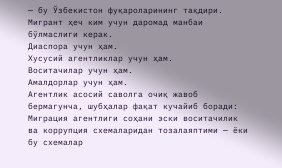— бу Ўзбекистон фуқароларининг тақдири.
Мигрант ҳеч ким учун даромад манбаи бўлмаслиги керак.
Диаспора учун ҳам.
Хусусий агентликлар учун ҳам.
Воситачилар учун ҳам.
Амалдорлар учун ҳам.
Агентлик асосий саволга очиқ жавоб бермагунча, шубҳалар фақат кучайиб боради:
Миграция агентлиги соҳани эски воситачилик ва коррупция схемаларидан тозалаяптими — ёки бу схемалар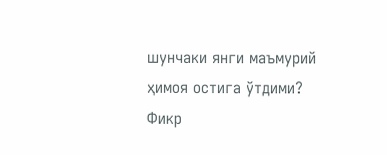шунчаки янги маъмурий ҳимоя остига ўтдими?
Фикр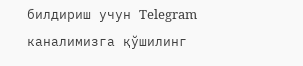билдириш учун Telegram каналимизга қўшилинг